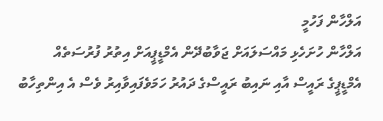އަލްހާން ފަހުމީ
އަލްހާން ހުށަހެޅި މައްސަލައަށް ޖަވާބުދޭން އެމްޑީޕީއަށް އިތުރު ފުރުސަތެއް
އެމްޑީޕީގެ ރައީސް އާއި ނައިބު ރައީސްގެ ދައުރު ހަމަވެފައިވާއިރު ވެސް އެ އިންތިހާބު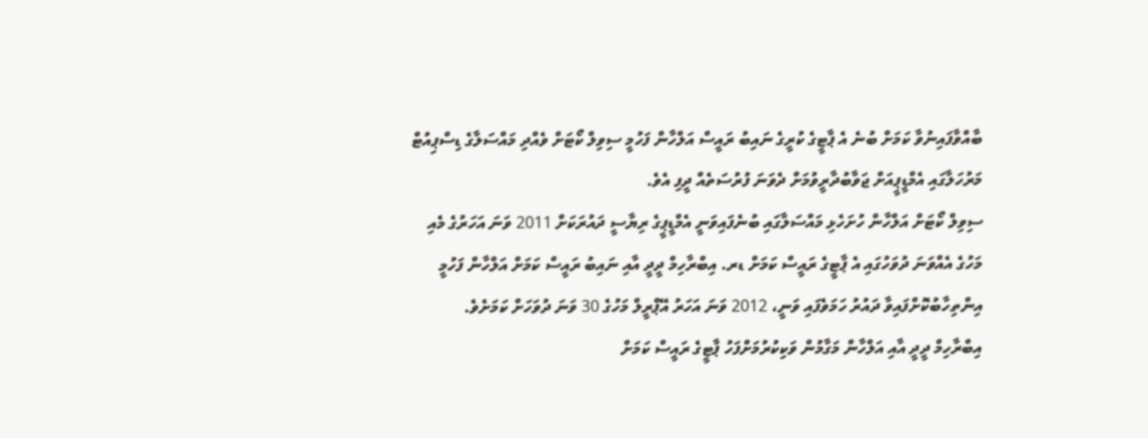ބާއްވާފައިނުވާ ކަމަށް ބުނެ އެ ޕާޓީގެ ކުރީގެ ނައިބު ރައީސް އަލްހާން ފަހުމީ ސިވިލް ކޯޓަށް ވެއްދި މައްސަލާގެ ޑިސްޕިއުޓް މަރުހަލާގައި އެމްޑީޕީއަށް ޖަވާބުދާރީވުމަށް ދެވަނަ ފުރުސަތެއް ދީފި އެވެ.
ސިވިލް ކޯޓަށް އަލްހާން ހުށަހެޅި މައްސަލާގައި ބުނެފައިވަނީ އެމްޑީޕީގެ ރިޔާސީ ދައުރަކަށް 2011 ވަނަ އަހަރުގެ މެއި މަހުގެ އެއްވަނަ ދުވަހުގައި އެ ޕާޓީގެ ރައީސް ކަމަށް ޑރ. އިބްރާހިމް ދީދީ އާއި ނައިބު ރައީސް ކަމަށް އަލްހާން ފަހުމީ އިންތިހާބުކޮށްފައިވާ ދައުރު ހަމަވެފައި ވަނީ، 2012 ވަނަ އަހަރު އޭޕްރީލް މަހުގެ 30 ވަނަ ދުވަހަށް ކަމަށެވެ.
އިބްރާހިމް ދީދީ އާއި އަލްހާން މަގާމުން ވަކިކުރުމަށްފަހު ޕާޓީގެ ރައީސް ކަމަށް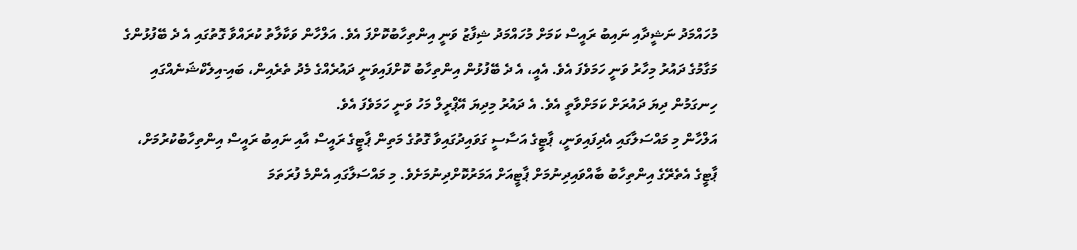މުހައްމަދު ނަޝީދާއި ނައިބު ރައީސް ކަމަށް މުހައްމަދު ޝިފާޒު ވަނީ އިންތިހާބުކޮށްފަ އެވެ. އަލްހާން ވަކާލާތު ކުރައްވާ ގޮތުގައި އެ ދެ ބޭފުޅުންގެ މަގާމުގެ ދައުރު މިހާރު ވަނީ ހަމަވެފަ އެވެ. އެއީ، އެ ދެ ބޭފުޅުން އިންތިހާބު ކޮށްފައިވަނީ ދައުރެއްގެ މެދު ތެރެއިން، ބައި-އިލެކްޝަނެއްގައި ހިނގަމުން ދިޔަ ދައުރަށް ކަމަށްވާތީ އެވެ. އެ ދައުރު މިދިޔަ އޭޕްރީލް މަހު ވަނީ ހަމަވެފަ އެވެ.
އަލްހާން މި މައްސަލާގައި އެދިފައިވަނީ، ޕާޓީގެ އަސާސީ ގަވައިދުގައިވާ ގޮތުގެ މަތިން ޕާޓީގެ ރައީސް އާއި ނައިބު ރައީސް އިންތިހާބުކުރުމަށް، ޕާޓީގެ އެތެރޭގެ އިންތިހާބު ބާއްވައިދިނުމަށް ޕާޓީއަށް އަމަރުކޮށްދިނުމަށެވެ. މި މައްސަލާގައި އެންމެ ފުރަތަމަ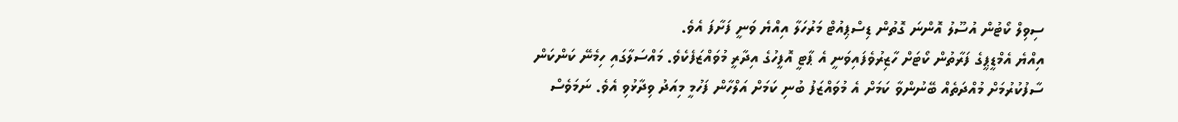ސިވިލް ކޯޓުން އުސޫލު އޮންނަ ގޮތުން ޑިސްޕިއުޓް މަރުހަލާ އިއްޔެ ވަނީ ފަށާފަ އެވެ.
އިއްޔެ އެމްޑީޕީގެ ފަރާތުން ކޯޓަށް ހާޒިރުވެފައިވަނީ އެ ޕާޓީ އޮފީހުގެ އިދާރީ މުވައްޒަފެކެވެ. މައްސަލާގައި ހިމެނޭ ކަންކަން ސާފުކުރުމަށް މުއްދަތެއް ބޭނުންވާ ކަމަށް އެ މުވައްޒަފު ބުނި ކަމަށް އަލްހާން ފަހުމީ މިއަދު ވިދާޅުވި އެވެ. ނަމަވެސް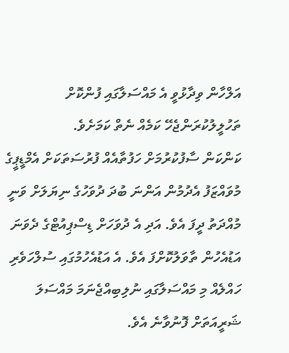އަލްހާން ވިދާޅުވީ އެ މައްސަލާގައި ފުންކޮށް ތަހުލީލުކުރަންޖެހޭ ކަމެއް ނެތް ކަމަށެވެ.
ކަންކަން ސާފުކުރުމަށް ހަފުތާއެއް ފުރުސަތަކަށް އެމްޑީޕީގެ މުވައްޒަފު އެދުމުން އަންނަ ބުދަ ދުވަހުގެ ނިޔަލަށް ވަނީ މުއްދަތު ދީފަ އެވެ. އަދި އެ ދުވަހަށް ޑިސްޕިއުޓްގެ ދެވަނަ އަޑުއެހުން ތާވަލުކޮށްފަ އެވެ. އެ އަޑުއެހުމުގައި ސުލްހަވެރި ހައްލެއް މި މައްސަލާގައި ނުލިބިއްޖެނަމަ މައްސަލަ ޝަރީއަތަށް ފޮނުވާނެ އެވެ.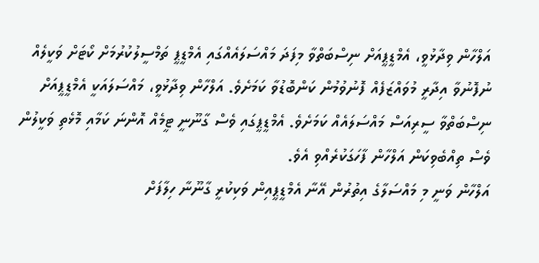އަލްހާން ވިދާޅުވީ، އެމްޑީޕީއަށް ނިސްބަތްވާ މިފަދަ މައްސަލައެއްގައި އެމްޑީޕީ ތަމްސީލުކުރުމަށް ކޯޓަށް ވަކީލެއް ނުފޮނުވާ އިދާރީ މުވައްޒަފެއް ފޮނުވުމުން ކަންބޮޑުވާ ކަމަށެވެ. އަލްހާން ވިދާޅުވީ، މައްސަލައަކީ އެމްޑީޕީއަށް ނިސްބަތްވާ ސީރިއަސް މައްސަލައެއް ކަމަށެވެ. އެމްޑީޕީގައި ވެސް ގާނޫނީ ޓީމެއް އޮންނަ ކަމާއި މޮޅެތި ވަކީލުން ވެސް ތިއްބެވިކަން އަލްހާން ފާހަގަކުރެއްވި އެވެ.
އަލްހާން ވަނީ މި މައްސަލާގެ އިތުރުން އޭނާ އެމްޑީޕީއިން ވަކިކުރީ ގާނޫނާ ހިލާފަށް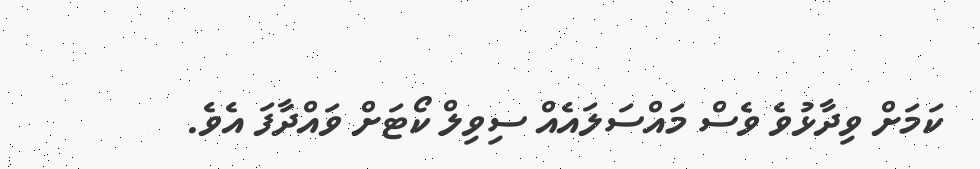ކަމަށް ވިދާޅުވެ ވެސް މައްސަލައެއް ސިވިލް ކޯޓަށް ވައްދާފަ އެވެ.